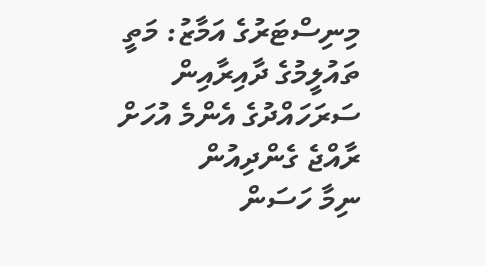މިނިސްޓަރުގެ އަމާޒު: މަތީ ތައުލީމުގެ ދާއިރާއިން ސަރަހައްދުގެ އެންމެ އުހަށް ރާއްޖެ ގެންދިއުން
ނިމާ ހަސަން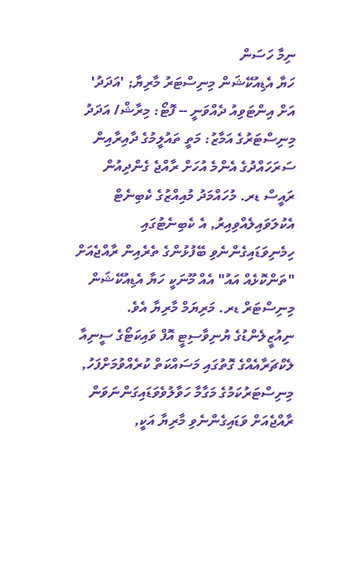ނިމާ ހަސަން
ހަޔާ އެޑިއުކޭޝަން މިނިސްޓަރު މާރިޔާ; 'އަދަދު' އަށް އިންޓަވިއު ދެއްވަނީ -- ފޮޓޯ: މިރާޝް/ އަދަދު
މިނިސްޓަރުގެ އަމާޒު: މަތީ ތައުލީމުގެ ދާއިރާއިން ސަރަހައްދުގެ އެންމެ އުހަށް ރާއްޖެ ގެންދިއުން
ރައީސް ޑރ. މުހައްމަދު މުއިއްޒުގެ ކެބިނެޓް އެކުލަވައިލެއްވިއިރު, އެ ކެބިނެޓުގައި ހިމެނިވަޑައިގެންނެވި ބޭފުޅުންގެ ތެރެއިން ރާއްޖެއަށް "ތަންކޮޅެއް އައު" އެއް މޫނަކީ ހަޔާ އެޑިއުކޭޝަން މިނިސްޓަރް ޑރ. މަރިޔަމް މާރިޔާ އެވެ.
ނިއުޒީލެންޑުގެ ޔުނިވާސިޓީ އޮފް ވައިކަޓޯގެ ސީނިއާ ލެކްޗަރާއެއްގެ ގޮތުގައި މަސައްކަތް ކުރެއްވުމަށްފަހު, މިނިސްޓަރުކަމުގެ މަގާމާ ހަވާލުވެވަޑައިގަންނަވަން ރާއްޖެއަށް ވަޑައިގެންނެވި މާރިޔާ އަކީ,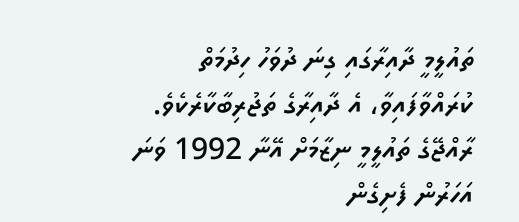ތައުލީމީ ދާއިރާގައި ގިނަ ދުވަހު ހިދުމަތް ކުރައްވާފައިވާ، އެ ދާއިރާގެ ތަޖުރިބާކާރެކެވެ.
ރާއްޖޭގެ ތައުލީމީ ނިޒާމަށް އޭނާ 1992 ވަނަ އަހަރުން ފެށިގެން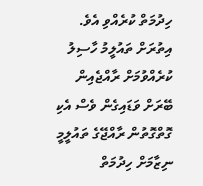ހިދުމަތް ކުރެއްވި އެވެ. އިތުރަށް ތައުލީމު ހާސިލު ކުރެއްވުމަށް ރާއްޖެއިން ބޭރަށް ވަޑައިގެން ވެސް އެކި ގޮތްގޮތުން ރާއްޖޭގެ ތައުލީމީ ނިޒާމަށް ހިދުމަތް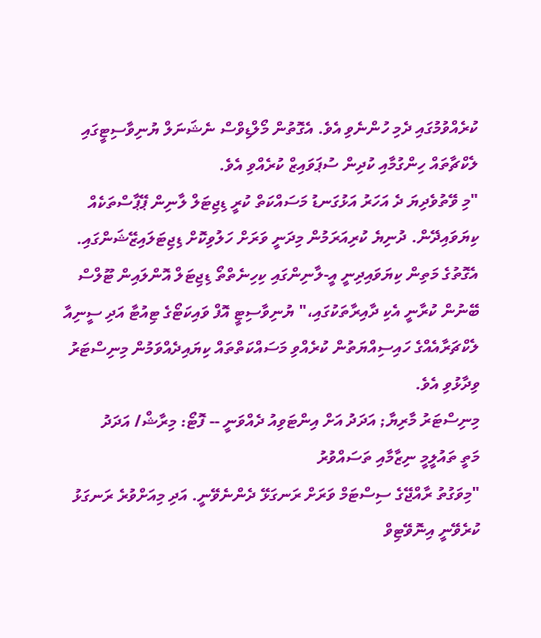ކުރެއްވުމުގައި ދެމި ހުންނެވި އެވެ. އެގޮތުން މޯލްޑިވްސް ނެޝަނަލް ޔުނިވާސިޓީގައި ލެކްޗާތައް ހިންގުމާއި ކުދިން ސުޕަވައިޒް ކުރެއްވި އެވެ.
"މި ވޭތުވެދިޔަ ދެ އަހަރު އަޅުގަނޑު މަސައްކަތް ކުރީ ޑިޖިޓަލް ލާނިން ޕޭޕާސްތަކެއް ކިޔަވައިދޭން. ދުނިޔެ ކުރިއަރަމުން މިދަނީ ވަރަށް ހަލުވިކޮށް ޑިޖިޓަލައިޒޭޝަންގައި. އެގޮތުގެ މަތިން ކިޔަވައިދިނީ އީ-ލާނިންގައި ކިހިނެތްތޯ ޑިޖިޓަލް އޮންލައިން ޓޫލްސް ބޭނުން ކުރާނީ އެކި ދާއިރާތަކުގައި،" ޔުނިވާސިޓީ އޮފް ވައިކަޓޯގެ ޓިއުޓާ އަދި ސީނިއާ ލެކްޗަރާއެއްގެ ހައިސިއްޔަތުން ކުރެއްވި މަސައްކަތްތައް ކިޔައިދެއްވަމުން މިނިސްޓަރު ވިދާޅުވި އެވެ.
މިނިސްޓަރު މާރިޔާ; އަދަދު އަށް އިންޓަވިއު ދެއްވަނީ -- ފޮޓޯ: މިރާޝް/ އަދަދު
މަތީ ތައުލީމީ ނިޒާމާއި ތަސައްވުރު
"މިވަގުތު ރާއްޖޭގެ ސިސްޓަމް ވަރަށް ރަނގަޅޭ ދެންނެވޭނީ. އަދި މިއަށްވުރެ ރަނގަޅު ކުރެވޭނީ އިނޮވޭޓިވް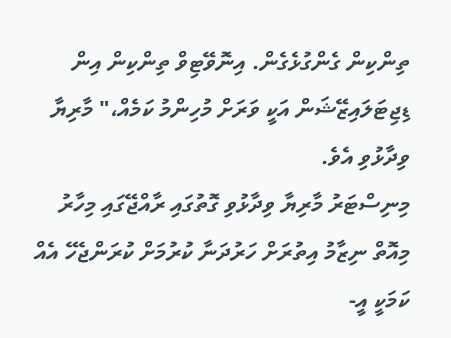ތިންކިން ގެންގުޅެގެން. އިނޮވޭޓިވް ތިންކިން އިން ޑިޖިޓަލައިޒޭޝަން އަކީ ވަރަށް މުހިންމު ކަމެއް،" މާރިޔާ ވިދާޅުވި އެވެ.
މިނިސްޓަރު މާރިޔާ ވިދާޅުވި ގޮތުގައި ރާއްޖޭގައި މިހާރު މިއޮތް ނިޒާމު އިތުރަށް ހަރުދަނާ ކުރުމަށް ކުރަންޖެހޭ އެއް ކަމަކީ އީ-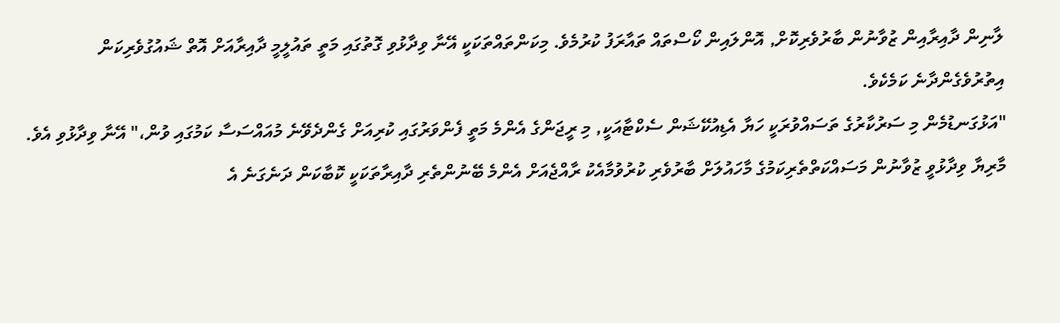ލާނިން ދާއިރާއިން ޒުވާނުން ބާރުވެރިކޮށް, އޮންލައިން ކޯސްތައް ތައާރަފު ކުރުމެވެ. މިކަންތައްތަކަކީ އޭނާ ވިދާޅުވި ގޮތުގައި މަތީ ތައުލީމީ ދާއިރާއަށް އޮތް ޝައުގުވެރިކަން އިތުރުވެގެންދާނެ ކަމެކެވެ.
"އަޅުގަނޑުމެން މި ސަރުކާރުގެ ތަސައްވުރަކީ ހަޔާ އެޑިއުކޭޝަން ސެކްޓާއަކީ, މި ރީޖަންގެ އެންމެ މަތީ ފެންވަރުގައި ކުރިއަށް ގެންދެވޭނެ މުއައްސަސާ ކަމުގައި ވުން،" އޭނާ ވިދާޅުވި އެވެ.
މާރިޔާ ވިދާޅުވީ ޒުވާނުން މަސައްކަތްތެރިކަމުގެ މާހައުލަށް ބާރުވެރި ކުރުވުމާއެކު ރާއްޖެއަށް އެންމެ ބޭނުންތެރި ދާއިރާތަކަކީ ކޮބާކަން ދަނެގަނެ އެ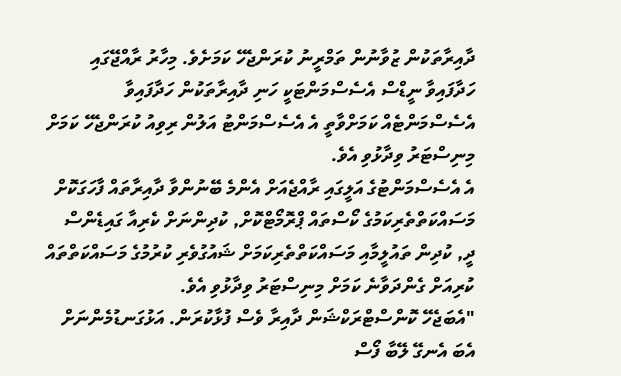ދާއިރާތަކުން ޒުވާނުން ތަމްރީނު ކުރަންޖެހޭ ކަމަށެވެ. މިހާރު ރާއްޖޭގައި ހަދާފައިވާ ނީޑްސް އެސެސްމަންޓަކީ ހަނި ދާއިރާތަކުން ހަދާފައިވާ އެސެސްމަންޓެއް ކަމަށްވާތީ އެ އެސެސްމަންޓު އަލުން ރިވިއު ކުރަންޖެހޭ ކަމަށް މިނިސްޓަރު ވިދާޅުވި އެވެ.
އެ އެސެސްމަންޓުގެ އަލީގައި ރާއްޖެއަށް އެންމެ ބޭނުންވާ ދާއިރާތައް ފާހަގަކޮށް މަސައްކަތްތެރިކަމުގެ ކޯސްތައް ޕްރޮމޯޓްކޮށް, ކުދިންނަށް ކެރިއާ ގައިޑެންސް ދީ, ކުދިން ތައުލީމާއި މަސައްކަތްތެރިކަމަށް ޝައުގުވެރި ކުރުމުގެ މަސައްކަތްތައް ކުރިއަށް ގެންދަވާނެ ކަމަށް މިނިސްޓަރު ވިދާޅުވި އެވެ.
"އެބަޖެހޭ ކޮންސްޓްރަކްޝަން ދާއިރާ ވެސް ފުޅާކުރަން. އަޅުގަނޑުމެންނަށް އެބަ އެނގޭ ލޭބާ ފޯސް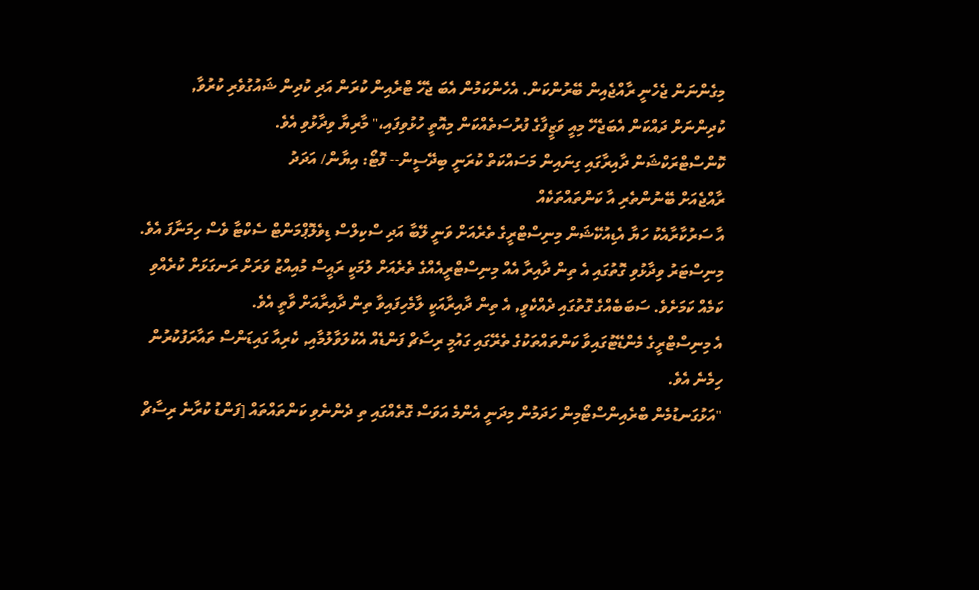މިގެންނަން ޖެހެނީ ރާއްޖެއިން ބޭރުންކަން. އެހެންކަމުން އެބަ ޖެހޭ ޓްރެއިން ކުރަން އަދި ކުދިން ޝައުގުވެރި ކުރުވާ, ކުދިންނަށް ދައްކަން އެބަޖެހޭ މިއީ ވަޒީފާގެ ފުރުސަތެއްކަން މިއޮތީ ހުޅުވިފައި،" މާރިޔާ ވިދާޅުވި އެވެ.
ކޮންސްޓްރަކްޝަން ދާއިރާގައި ގިނައިން މަސައްކަތް ކުރަނީ ބިދޭސީން-- ފޮޓޯ: އިޔާން/ އަދަދު
ރާއްޖެއަށް ބޭނުންތެރި އާ ކަންތައްތަކެއް
އާ ސަރުކާރާއެކު ހަޔާ އެޑިއުކޭޝަން މިނިސްޓްރީގެ ތެރެއަށް ވަނީ ލޭބާ އަދި ސްކިލްސް ޑިވެލޮޕްމަންޓް ސެކްޓާ ވެސް ހިމަނާފަ އެވެ. މިނިސްޓަރު ވިދާޅުވި ގޮތުގައި އެ ތިން ދާއިރާ އެއް މިނިސްޓްރީއެއްގެ ތެރެއަށް ލުމަކީ ރައީސް މުއިއްޒު ވަރަށް ރަނގަޅަށް ކުރެއްވި ކަމެއް ކަމަށެވެ. ސަބަބެއްގެ ގޮތުގައި ދެއްކެވީ, އެ ތިން ދާއިރާއަކީ ލާމެހިފައިވާ ތިން ދާއިރާއަށް ވާތީ އެވެ.
އެ މިނިސްޓްރީގެ މެންޑޭޓުގައިވާ ކަންތައްތަކުގެ ތެރޭގައި ގައުމީ ރިސާޗް ފަންޑެއް އެކުލަވާލުމާއި, ކެރިއާ ގައިޑަންސް ތައާރަފުކުރުން ހިމެނެ އެވެ.
"އަޅުގަނޑުމެން ބްރެއިންސްޓޯމިން ހަދަމުން މިދަނީ އެންމެ އަވަސް ގޮތެއްގައި ތި ދެންނެވި ކަންތައްތައް [ފަންޑު ކުރާނެ ރިސާޗް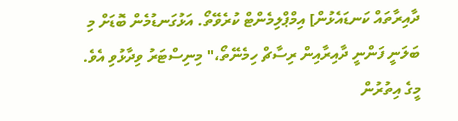ދާއިރާތައް ކަނޑައެޅުން] އިމްޕްލިމެންޓް ކުރެވޭތޯ. އަޅުގަނޑުމެން ބޮޑަށް މި ބަލަނީ ފަންނީ ދާއިރާއިން ރިސާޗް ހިމެނޭތޯ،" މިނިސްޓަރު ވިދާޅުވި އެވެ.
މީގެ އިތުރުން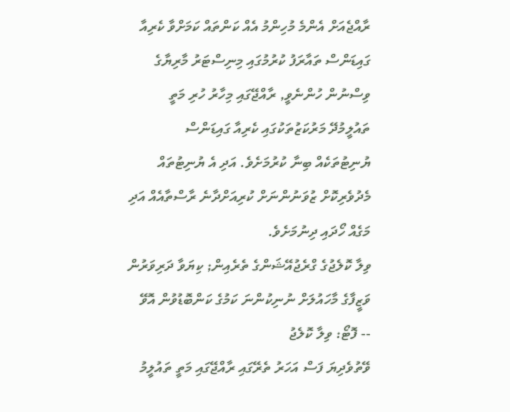ރާއްޖެއަށް އެންމެ މުހިންމު އެއް ކަންތައް ކަމަށްވާ ކެރިއާ ގައިޑަންސް ތައާރަފު ކުރުމުގައި މިނިސްޓަރު މާރިޔާގެ ވިސްނުން ހުންނެވީ, ރާއްޖޭގައި މިހާރު ހުރި މަތީ ތައުލީމުދޭ މަރުކަޒުތަކުގައި ކެރިއާ ގައިޑަންސް ޔުނިޓުތަކެއް ބިނާ ކުރުމަށެވެ. އަދި އެ ޔުނިޓުތައް މެދުވެރިކޮށް ޒުވަނުންނަށް ކުރިއަށްދާނެ ރާސްތާއެއް އަދި މަގެއް ހޯދައި ދިނުމަށެވެ.
ވިލާ ކޮލެޖުގެ ގްރެޖުއޭޝަންގެ ތެރެއިން; ކިޔަވާ ދަރިވަރުން ވަޒީފާގެ މާހައުލަށް ނުނިކުންނަ ކަމުގެ ކަންބޮޑުވުން އޮވޭ -- ފޮޓޯ: ވިލާ ކޮލެޖު
ވޭތުވެދިޔަ ފަސް އަހަރު ތެރޭގައި ރާއްޖޭގައި މަތީ ތައުލީމު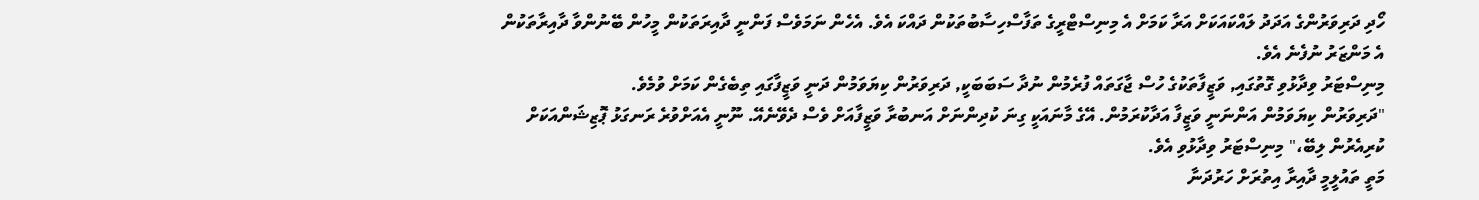ހޯދި ދަރިވަރުންގެ އަދަދު ލައްކައަކަށް އަރާ ކަމަށް އެ މިނިސްޓްރީގެ ތަފާސްހިސާބުތަކުން ދައްކަ އެވެ. އެހެން ނަމަވެސް ފަންނީ ދާއިރަތަކުން މީހުން ބޭނުންވާ ދާއިރާތަކުން އެ މަންޒަރު ނުފެނެ އެވެ.
މިނިސްޓަރު ވިދާޅުވި ގޮތުގައި, ވަޒީފާތަކުގެ ހުސް ޖާގަތައް ފުރެމުން ނުދާ ސަބަބަކީ, ދަރިވަރުން ކިޔަވަމުން ދަނީ ވަޒީފާގައި ތިބެގެން ކަމަށް ވުމެވެ.
"ދަރިވަރުން ކިޔަވަމުން އަންނަނީ ވަޒީފާ އަދާކުރަމުން. އޭގެ މާނައަކީ ގިނަ ކުދިންނަށް އަނބުރާ ވަޒީފާއަށް ވެސް ދެވޭނެއޭ. ނޫނީ އެއަށްވުރެ ރަނގަޅު ޕޮޒިޝަންއަކަށް ކުރިއެރުން ލިބޭ،" މިނިސްޓަރު ވިދާޅުވި އެވެ.
މަތީ ތައުލީމީ ދާއިރާ އިތުރަށް ހަރުދަނާ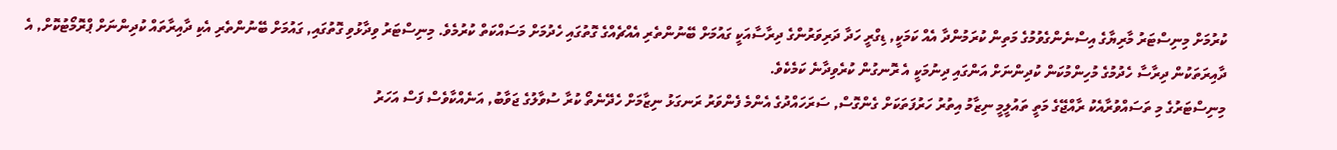ކުރުމަށް މިނިސްޓަރު މާރިޔާގެ އިސްނެންގެވުމުގެ މަތިން ކުރަމުންދާ އެއް ކަމަކީ, ޑިގްރީ ހަދާ ދަރިވަރުންގެ ދިރާސާއަކީ ގައުމަށް ބޭނުންތެރި އެއްޗެއްގެ ގޮތުގައި ހެދުމަށް މަސައްކަތް ކުރުމެވެ. މިނިސްޓަރު ވިދާޅުވި ގޮތުގައި, ގައުމަށް ބޭނުންތެރި އެކި ދާއިރާތައް ކުދިންނަށް ޕްރޮމޯޓުކޮށް, އެ ދާއިރަތަކުން ދިރާސާ ހެދުމުގެ މުހިންމުކަން ކުދިންނަށް އަންގައި ދިނުމަކީ އެ ރޮނގުން ކުރެވިދާނެ ކަމެކެވެ.
މިނިސްޓަރުގެ މި ތަސައްވުރާއެކު ރާއްޖޭގެ މަތީ ތައުލީމީ ނިޒާމު އިތުރު ހަރުފަތަކަށް ގެންގޮސް, ސަރަހައްދުގެ އެންމެ ފެންވަރު ރަނގަޅު ނިޒާމަށް ހެދޭނެތޯ ކުރާ ސުވާލުގެ ޖަވާބު, އަނެއްކާވެސް ފަސް އަހަރު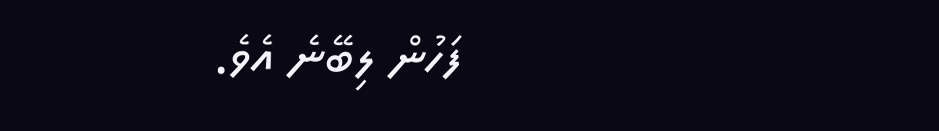ފަހުން ލިބޭނެ އެވެ.